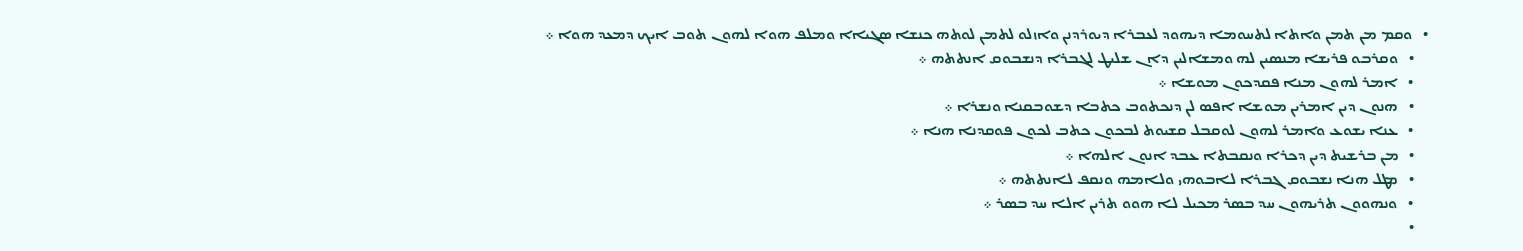•   ܘܩܡ ܡܢ ܬܡܢ ܘܐܬܐ ܠܬܚܘܡܐ ܕܝܗܘܕ ܠܥܒܪܐ ܕܝܘܪܕܢܢ ܘܐܙܠܘ ܠܬܡܢ ܠܘܬܗ ܟܢܫܐ ܤܓܝܐܐ ܘܡܠܦ ܗܘܐ ܠܗܘܢ ܬܘܒ ܐܝܟ ܕܡܥܕ ܗܘܐ ܀
    •   ܘܩܪܒܘ ܦܪܝܫܐ ܡܢܤܝܢ ܠܗ ܘܡܫܐܠܝܢ ܕܐܢ ܫܠܝܛ ܠܓܒܪܐ ܕܢܫܒܘܩ ܐܢܬܬܗ ܀
    •   ܐܡܪ ܠܗܘܢ ܡܢܐ ܦܩܕܟܘܢ ܡܘܫܐ ܀
    •   ܗܢܘܢ ܕܝܢ ܐܡܪܝܢ ܡܘܫܐ ܐܦܤ ܠܢ ܕܢܟܬܘܒ ܟܬܒܐ ܕܫܘܒܩܢܐ ܘܢܫܪܐ ܀
    •   ܥܢܐ ܝܫܘܥ ܘܐܡܪ ܠܗܘܢ ܠܘܩܒܠ ܩܫܝܘܬ ܠܒܟܘܢ ܟܬܒ ܠܟܘܢ ܦܘܩܕܢܐ ܗܢܐ ܀
    •   ܡܢ ܒܪܫܝܬ ܕܝܢ ܕܟܪܐ ܘܢܩܒܬܐ ܥܒܕ ܐܢܘܢ ܐܠܗܐ ܀
    •   ܡܛܠ ܗܢܐ ܢܫܒܘܩ ܓܒܪܐ ܠܐܒܘܗܝ ܘܠܐܡܗ ܘܢܩܦ ܠܐܢܬܬܗ ܀
    •   ܘܢܗܘܘܢ ܬܪܝܗܘܢ ܚܕ ܒܤܪ ܡܟܝܠ ܠܐ ܗܘܘ ܬܪܝܢ ܐܠܐ ܚܕ ܒܤܪ ܀
    •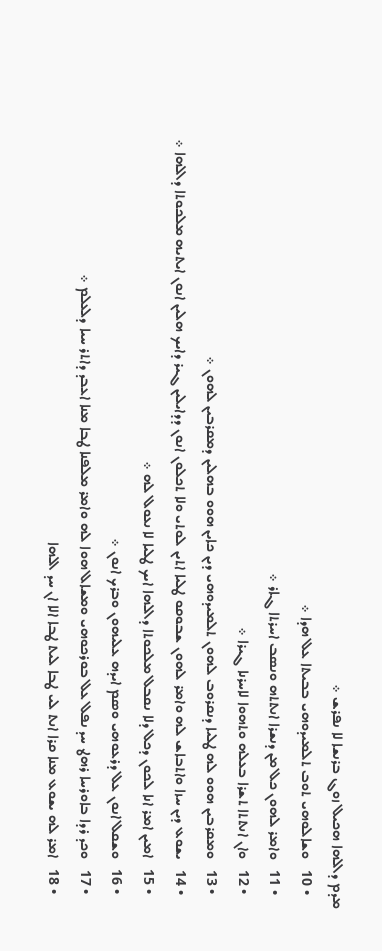ܡܕܡ ܕܐܠܗܐ ܗܟܝܠ ܙܘܓ ܒܪܢܫܐ ܠܐ ܢܦܪܫ ܀
    • 10   ܘܫܐܠܘܗܝ ܬܘܒ ܬܠܡܝܕܘܗܝ ܒܒܝܬܐ ܥܠ ܗܕܐ ܀
    • 11   ܘܐܡܪ ܠܗܘܢ ܟܠ ܡܢ ܕܢܫܪܐ ܐܢܬܬܗ ܘܢܤܒ ܐܚܪܬܐ ܓܐܪ ܀
    • 12   ܘܐܢ ܐܢܬܬܐ ܬܫܪܐ ܒܥܠܗ ܘܬܗܘܐ ܠܐܚܪܢܐ ܓܝܪܐ ܀
    • 13   ܘܡܩܪܒܝܢ ܗܘܘ ܠܗ ܛܠܝܐ ܕܢܩܪܘܒ ܠܗܘܢ ܬܠܡܝܕܘܗܝ ܕܝܢ ܟܐܝܢ ܗܘܘ ܒܗܠܝܢ ܕܡܩܪܒܝܢ ܠܗܘܢ ܀
    • 14   ܝܫܘܥ ܕܝܢ ܚܙܐ ܘܐܬܒܐܫ ܠܗ ܘܐܡܪ ܠܗܘܢ ܫܒܘܩܘ ܛܠܝܐ ܐܬܝܢ ܠܘܬܝ ܘܠܐ ܬܟܠܘܢ ܐܢܘܢ ܕܕܐܝܠܝܢ ܓܝܪ ܕܐܝܟ ܗܠܝܢ ܐܢܘܢ ܐܝܬܝܗ ܡܠܟܘܬܐ ܕܐܠܗܐ ܀
    • 15   ܐܡܝܢ ܐܡܪ ܐܢܐ ܠܟܘܢ ܕܟܠ ܕܠܐ ܢܩܒܠ ܡܠܟܘܬܐ ܕܐܠܗܐ ܐܝܟ ܛܠܝܐ ܠܐ ܢܥܘܠ ܠܗ ܀
    • 16   ܘܫܩܠ ܐܢܘܢ ܥܠ ܕܪܥܘܗܝ ܘܤܡ ܐܝܕܗ ܥܠܝܗܘܢ ܘܒܪܟ ܐܢܘܢ ܀
    • 17   ܘܟܕ ܪܕܐ ܒܐܘܪܚܐ ܪܗܛ ܚܕ ܢܦܠ ܥܠ ܒܘܪܟܘܗܝ ܘܡܫܐܠ ܗܘܐ ܠܗ ܘܐܡܪ ܡܠܦܢܐ ܛܒܐ ܡܢܐ ܐܥܒܕ ܕܐܬܪ ܚܝܐ ܕܠܥܠܡ ܀
    • 18   ܐܡܪ ܠܗ ܝܫܘܥ ܡܢܐ ܩܪܐ ܐܢܬ ܠܝ ܛܒܐ ܠܝܬ ܛܒܐ ܐܠܐ ܐܢ ܚܕ ܐܠܗܐ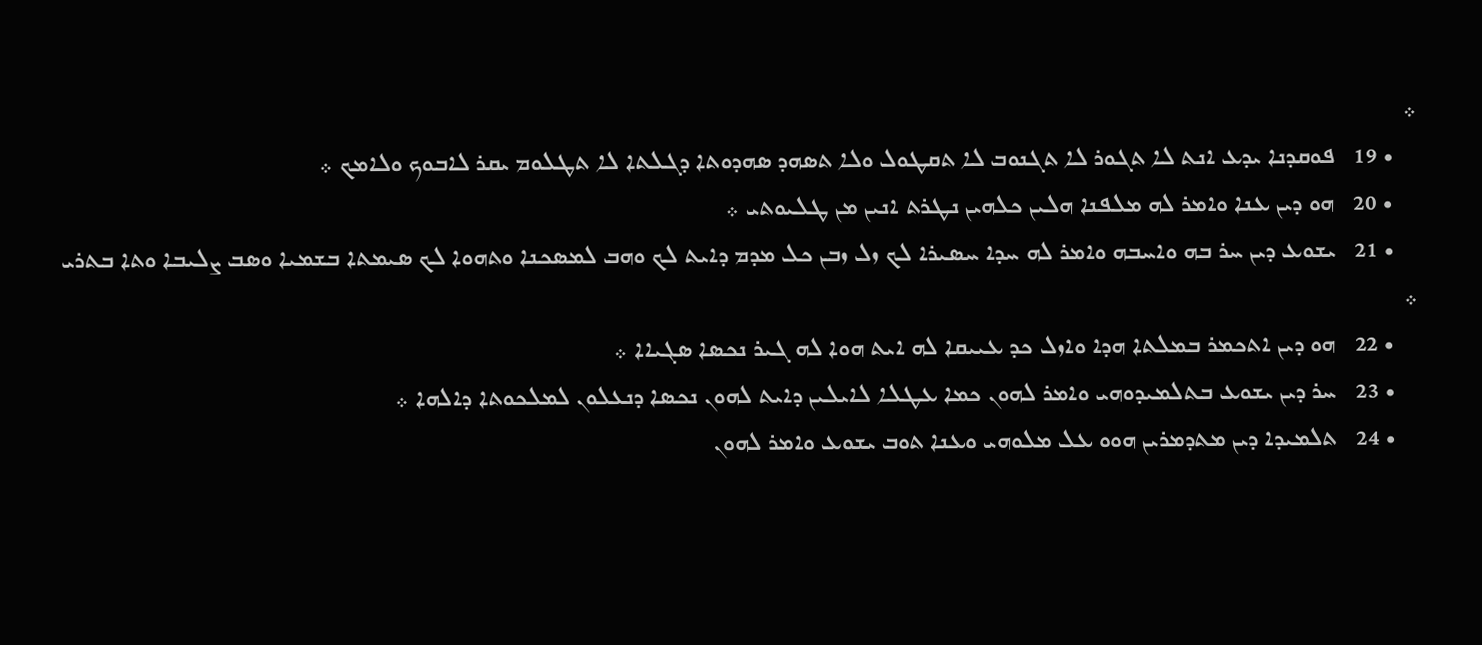܀
    • 19   ܦܘܩܕܢܐ ܝܕܥ ܐܢܬ ܠܐ ܬܓܘܪ ܠܐ ܬܓܢܘܒ ܠܐ ܬܩܛܘܠ ܘܠܐ ܬܤܗܕ ܤܗܕܘܬܐ ܕܓܠܬܐ ܠܐ ܬܛܠܘܡ ܝܩܪ ܠܐܒܘܟ ܘܠܐܡܟ ܀
    • 20   ܗܘ ܕܝܢ ܥܢܐ ܘܐܡܪ ܠܗ ܡܠܦܢܐ ܗܠܝܢ ܟܠܗܝܢ ܢܛܪܬ ܐܢܝܢ ܡܢ ܛܠܝܘܬܝ ܀
    • 21   ܝܫܘܥ ܕܝܢ ܚܪ ܒܗ ܘܐܚܒܗ ܘܐܡܪ ܠܗ ܚܕܐ ܚܤܝܪܐ ܠܟ ܙܠ ܙܒܢ ܟܠ ܡܕܡ ܕܐܝܬ ܠܟ ܘܗܒ ܠܡܤܟܢܐ ܘܬܗܘܐ ܠܟ ܤܝܡܬܐ ܒܫܡܝܐ ܘܤܒ ܨܠܝܒܐ ܘܬܐ ܒܬܪܝ ܀
    • 22   ܗܘ ܕܝܢ ܐܬܟܡܪ ܒܡܠܬܐ ܗܕܐ ܘܐܙܠ ܟܕ ܥܝܝܩܐ ܠܗ ܐܝܬ ܗܘܐ ܠܗ ܓܝܪ ܢܟܤܐ ܤܓܝܐܐ ܀
    • 23   ܚܪ ܕܝܢ ܝܫܘܥ ܒܬܠܡܝܕܘܗܝ ܘܐܡܪ ܠܗܘܢ ܟܡܐ ܥܛܠܐ ܠܐܝܠܝܢ ܕܐܝܬ ܠܗܘܢ ܢܟܤܐ ܕܢܥܠܘܢ ܠܡܠܟܘܬܐ ܕܐܠܗܐ ܀
    • 24   ܬܠܡܝܕܐ ܕܝܢ ܡܬܕܡܪܝܢ ܗܘܘ ܥܠ ܡܠܘܗܝ ܘܥܢܐ ܬܘܒ ܝܫܘܥ ܘܐܡܪ ܠܗܘܢ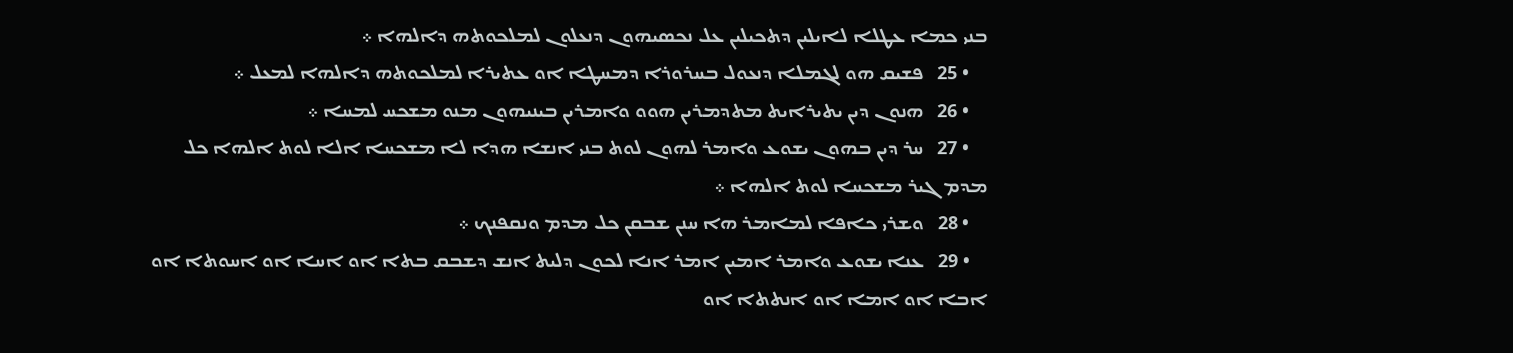ܒܢܝ ܟܡܐ ܥܛܠܐ ܠܐܝܠܝܢ ܕܬܟܝܠܝܢ ܥܠ ܢܟܤܝܗܘܢ ܕܢܥܠܘܢ ܠܡܠܟܘܬܗ ܕܐܠܗܐ ܀
    • 25   ܦܫܝܩ ܗܘ ܠܓܡܠܐ ܕܢܥܘܠ ܒܚܪܘܪܐ ܕܡܚܛܐ ܐܘ ܥܬܝܪܐ ܠܡܠܟܘܬܗ ܕܐܠܗܐ ܠܡܥܠ ܀
    • 26   ܗܢܘܢ ܕܝܢ ܝܬܝܪܐܝܬ ܡܬܕܡܪܝܢ ܗܘܘ ܘܐܡܪܝܢ ܒܝܢܝܗܘܢ ܡܢܘ ܡܫܟܚ ܠܡܚܐ ܀
    • 27   ܚܪ ܕܝܢ ܒܗܘܢ ܝܫܘܥ ܘܐܡܪ ܠܗܘܢ ܠܘܬ ܒܢܝ ܐܢܫܐ ܗܕܐ ܠܐ ܡܫܟܚܐ ܐܠܐ ܠܘܬ ܐܠܗܐ ܟܠ ܡܕܡ ܓܝܪ ܡܫܟܚܐ ܠܘܬ ܐܠܗܐ ܀
    • 28   ܘܫܪܝ ܟܐܦܐ ܠܡܐܡܪ ܗܐ ܚܢܢ ܫܒܩܢ ܟܠ ܡܕܡ ܘܢܩܦܢܟ ܀
    • 29   ܥܢܐ ܝܫܘܥ ܘܐܡܪ ܐܡܝܢ ܐܡܪ ܐܢܐ ܠܟܘܢ ܕܠܝܬ ܐܢܫ ܕܫܒܩ ܒܬܐ ܐܘ ܐܚܐ ܐܘ ܐܚܘܬܐ ܐܘ ܐܒܐ ܐܘ ܐܡܐ ܐܘ ܐܢܬܬܐ ܐܘ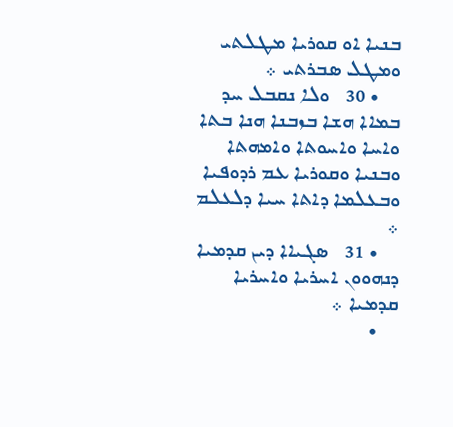ܒܢܝܐ ܐܘ ܩܘܪܝܐ ܡܛܠܬܝ ܘܡܛܠ ܤܒܪܬܝ ܀
    • 30   ܘܠܐ ܢܩܒܠ ܚܕ ܒܡܐܐ ܗܫܐ ܒܙܒܢܐ ܗܢܐ ܒܬܐ ܘܐܚܐ ܘܐܚܘܬܐ ܘܐܡܗܬܐ ܘܒܢܝܐ ܘܩܘܪܝܐ ܥܡ ܪܕܘܦܝܐ ܘܒܥܠܡܐ ܕܐܬܐ ܚܝܐ ܕܠܥܠܡ ܀
    • 31   ܤܓܝܐܐ ܕܝܢ ܩܕܡܝܐ ܕܢܗܘܘܢ ܐܚܪܝܐ ܘܐܚܪܝܐ ܩܕܡܝܐ ܀
    •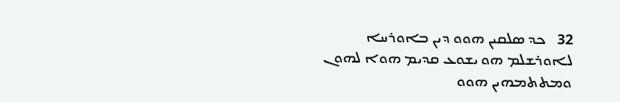32   ܟܕ ܤܠܩܝܢ ܗܘܘ ܕܝܢ ܒܐܘܪܚܐ ܠܐܘܪܫܠܡ ܗܘ ܝܫܘܥ ܩܕܝܡ ܗܘܐ ܠܗܘܢ ܘܡܬܬܡܗܝܢ ܗܘܘ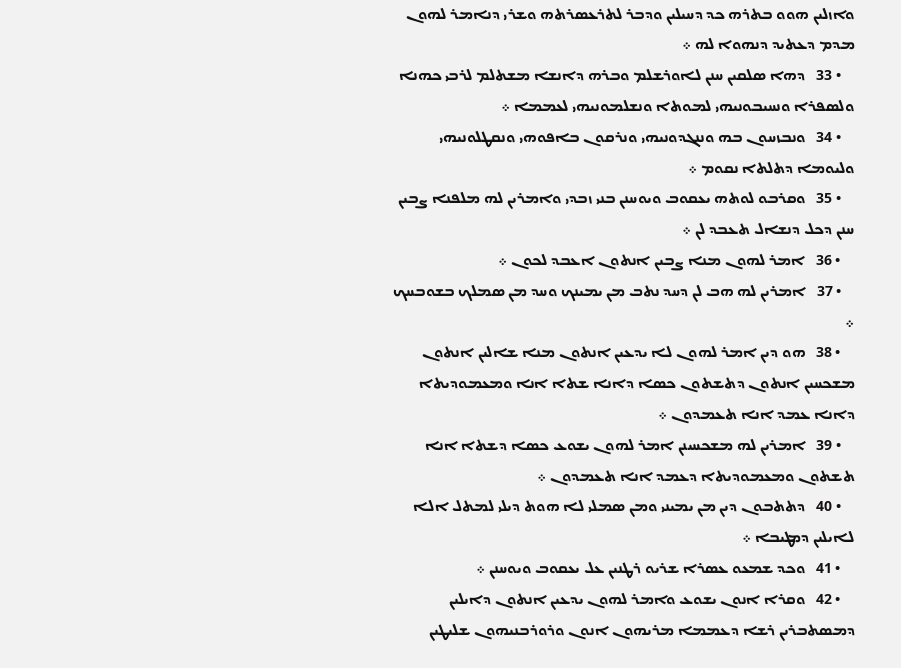ܘܐܙܠܝܢ ܗܘܘ ܒܬܪܗ ܟܕ ܕܚܝܠܝܢ ܘܕܒܪ ܠܬܪܥܤܪܬܗ ܘܫܪܝ ܕܢܐܡܪ ܠܗܘܢ ܡܕܡ ܕܥܬܝܕ ܕܢܗܘܐ ܠܗ ܀
    • 33   ܕܗܐ ܤܠܩܝܢ ܚܢܢ ܠܐܘܪܫܠܡ ܘܒܪܗ ܕܐܢܫܐ ܡܫܬܠܡ ܠܪܒܝ ܟܗܢܐ ܘܠܤܦܪܐ ܘܢܚܝܒܘܢܝܗܝ ܠܡܘܬܐ ܘܢܫܠܡܘܢܝܗܝ ܠܥܡܡܐ ܀
    • 34   ܘܢܒܙܚܘܢ ܒܗ ܘܢܢܓܕܘܢܝܗܝ ܘܢܪܩܘܢ ܒܐܦܘܗܝ ܘܢܩܛܠܘܢܝܗܝ ܘܠܝܘܡܐ ܕܬܠܬܐ ܢܩܘܡ ܀
    • 35   ܘܩܪܒܘ ܠܘܬܗ ܝܥܩܘܒ ܘܝܘܚܢܢ ܒܢܝ ܙܒܕܝ ܘܐܡܪܝܢ ܠܗ ܡܠܦܢܐ ܨܒܝܢ ܚܢܢ ܕܟܠ ܕܢܫܐܠ ܬܥܒܕ ܠܢ ܀
    • 36   ܐܡܪ ܠܗܘܢ ܡܢܐ ܨܒܝܢ ܐܢܬܘܢ ܐܥܒܕ ܠܟܘܢ ܀
    • 37   ܐܡܪܝܢ ܠܗ ܗܒ ܠܢ ܕܚܕ ܢܬܒ ܡܢ ܝܡܝܢܟ ܘܚܕ ܡܢ ܤܡܠܟ ܒܫܘܒܚܟ ܀
    • 38   ܗܘ ܕܝܢ ܐܡܪ ܠܗܘܢ ܠܐ ܝܕܥܝܢ ܐܢܬܘܢ ܡܢܐ ܫܐܠܝܢ ܐܢܬܘܢ ܡܫܟܚܝܢ ܐܢܬܘܢ ܕܬܫܬܘܢ ܟܤܐ ܕܐܢܐ ܫܬܐ ܐܢܐ ܘܡܥܡܘܕܝܬܐ ܕܐܢܐ ܥܡܕ ܐܢܐ ܬܥܡܕܘܢ ܀
    • 39   ܐܡܪܝܢ ܠܗ ܡܫܟܚܝܢܢ ܐܡܪ ܠܗܘܢ ܝܫܘܥ ܟܤܐ ܕܫܬܐ ܐܢܐ ܬܫܬܘܢ ܘܡܥܡܘܕܝܬܐ ܕܥܡܕ ܐܢܐ ܬܥܡܕܘܢ ܀
    • 40   ܕܬܬܒܘܢ ܕܝܢ ܡܢ ܝܡܝܢܝ ܘܡܢ ܤܡܠܝ ܠܐ ܗܘܬ ܕܝܠܝ ܠܡܬܠ ܐܠܐ ܠܐܝܠܝܢ ܕܡܛܝܒܐ ܀
    • 41   ܘܟܕ ܫܡܥܘ ܥܤܪܐ ܫܪܝܘ ܪܛܢܝܢ ܥܠ ܝܥܩܘܒ ܘܝܘܚܢܢ ܀
    • 42   ܘܩܪܐ ܐܢܘܢ ܝܫܘܥ ܘܐܡܪ ܠܗܘܢ ܝܕܥܝܢ ܐܢܬܘܢ ܕܐܝܠܝܢ ܕܡܤܬܒܪܝܢ ܪܫܐ ܕܥܡܡܐ ܡܪܝܗܘܢ ܐܢܘܢ ܘܪܘܪܒܢܝܗܘܢ ܫܠܝܛܝܢ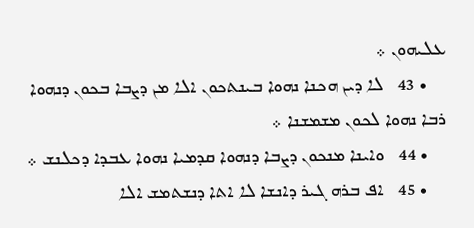ܥܠܝܗܘܢ ܀
    • 43   ܠܐ ܕܝܢ ܗܟܢܐ ܢܗܘܐ ܒܝܢܬܟܘܢ ܐܠܐ ܡܢ ܕܨܒܐ ܒܟܘܢ ܕܢܗܘܐ ܪܒܐ ܢܗܘܐ ܠܟܘܢ ܡܫܡܫܢܐ ܀
    • 44   ܘܐܝܢܐ ܡܢܟܘܢ ܕܨܒܐ ܕܢܗܘܐ ܩܕܡܝܐ ܢܗܘܐ ܥܒܕܐ ܕܟܠܢܫ ܀
    • 45   ܐܦ ܒܪܗ ܓܝܪ ܕܐܢܫܐ ܠܐ ܐܬܐ ܕܢܫܬܡܫ ܐܠܐ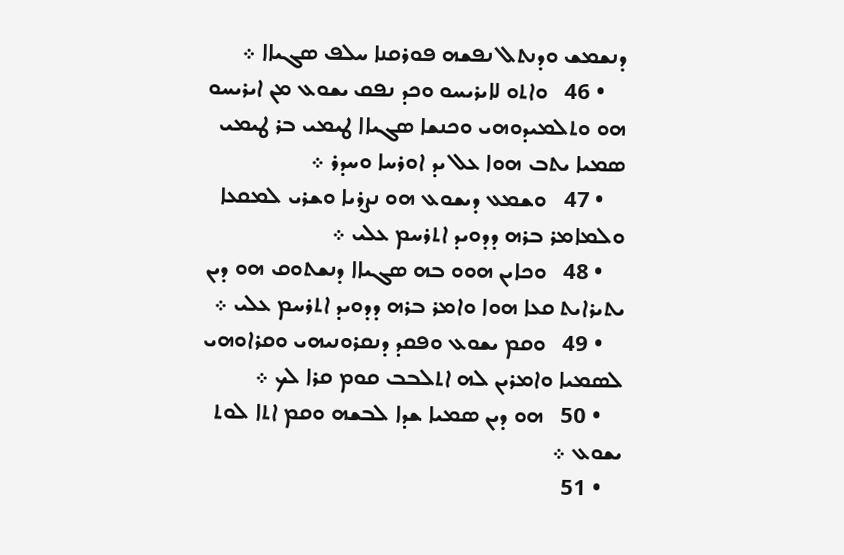ܕܢܫܡܫ ܘܕܢܬܠ ܢܦܫܗ ܦܘܪܩܢܐ ܚܠܦ ܤܓܝܐܐ ܀
    • 46   ܘܐܬܘ ܠܐܝܪܝܚܘ ܘܟܕ ܢܦܩ ܝܫܘܥ ܡܢ ܐܝܪܝܚܘ ܗܘ ܘܬܠܡܝܕܘܗܝ ܘܟܢܫܐ ܤܓܝܐܐ ܛܝܡܝ ܒܪ ܛܝܡܝ ܤܡܝܐ ܝܬܒ ܗܘܐ ܥܠ ܝܕ ܐܘܪܚܐ ܘܚܕܪ ܀
    • 47   ܘܫܡܥ ܕܝܫܘܥ ܗܘ ܢܨܪܝܐ ܘܫܪܝ ܠܡܩܥܐ ܘܠܡܐܡܪ ܒܪܗ ܕܕܘܝܕ ܐܬܪܚܡ ܥܠܝ ܀
    • 48   ܘܟܐܝܢ ܗܘܘ ܒܗ ܤܓܝܐܐ ܕܢܫܬܘܩ ܗܘ ܕܝܢ ܝܬܝܪܐܝܬ ܩܥܐ ܗܘܐ ܘܐܡܪ ܒܪܗ ܕܕܘܝܕ ܐܬܪܚܡ ܥܠܝ ܀
    • 49   ܘܩܡ ܝܫܘܥ ܘܦܩܕ ܕܢܩܪܘܢܝܗܝ ܘܩܪܐܘܗܝ ܠܤܡܝܐ ܘܐܡܪܝܢ ܠܗ ܐܬܠܒܒ ܩܘܡ ܩܪܐ ܠܟ ܀
    • 50   ܗܘ ܕܝܢ ܤܡܝܐ ܫܕܐ ܠܒܫܗ ܘܩܡ ܐܬܐ ܠܘܬ ܝܫܘܥ ܀
    • 51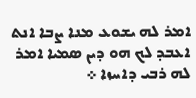ܐܡܪ ܠܗ ܝܫܘܥ ܡܢܐ ܨܒܐ ܐܢܬ ܐܥܒܕ ܠܟ ܗܘ ܕܝܢ ܤܡܝܐ ܐܡܪ ܠܗ ܪܒܝ ܕܐܚܙܐ ܀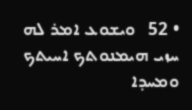• 52   ܘܝܫܘܥ ܐܡܪ ܠܗ ܚܙܝ ܗܝܡܢܘܬܟ ܐܚܝܬܟ ܘܡܚܕܐ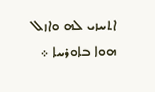ܐܬܚܙܝ ܠܗ ܘܐܙܠ ܗܘܐ ܒܐܘܪܚܐ ܀